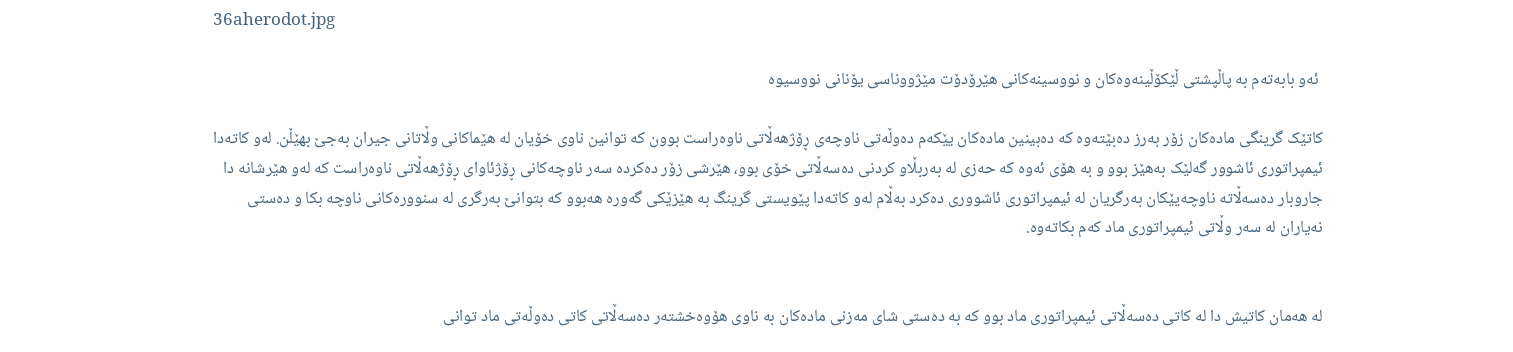36aherodot.jpg

 ئەو بابەتەم بە پاڵپشتی ڵێکۆڵینەوەکان و نووسینەکانی هێرۆدۆت مێژووناسی یۆنانی نووسیوە

کاتێک گرینگی مادەکان زۆر بەرز دەبێتەوە کە دەبینین مادەکان یێکەم دەوڵەتی ناوچەی ڕۆژهەڵاتی ناوەراست بوون کە توانین ناوی خۆیان لە هێماکانی وڵاتانی جیران بەجێ بهێڵن. لەو کاتەدا ئیمپراتوری ئاشوور گەلێک بەهێز بوو و بە هۆی ئەوە کە حەزی لە بەربڵاو کردنی دەسەڵاتی خۆی بوو، هێرشی زۆر دەکردە سەر ناوچەکانی ڕۆژئاوای ڕۆژهەڵاتی ناوەراست کە لەو هێرشانە دا جاروبار دەسەڵاتە ناوچەیێکان بەرگریان لە ئیمپراتوری ئاشووری دەکرد بەڵام لەو کاتەدا پێویستی گرینگ بە هێزێکی گەورە هەبوو کە بتوانێ بەرگری لە سنوورەکانی ناوچە بکا و دەستی نەیاران لە سەر وڵاتی ئیمپراتوری ماد کەم بکاتەوە.


لە هەمان کاتیش دا لە کاتی دەسەڵاتی ئیمپراتوری ماد بوو کە بە دەستی شای مەزنی مادەکان بە ناوی هۆوەخشتەر دەسەڵاتی کاتی دەوڵەتی ماد توانی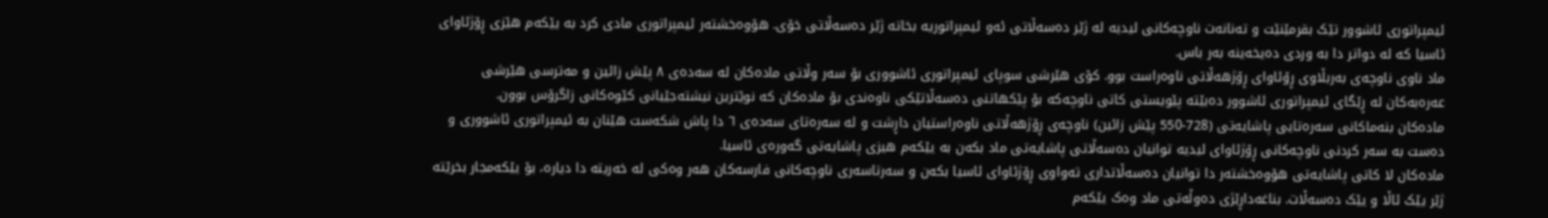ئیمپراتوری ئاشوور تێک بقرمێنێت و تەنانەت ناوچەکانی لیدیە لە ژێر دەسەڵاتی ئەو ئیمپراتوریە بخاتە ژێر دەسەڵاتی خۆی. هۆوەخشتەر ئیمپراتوری مادی کرد بە یێکەم هێزی ڕۆژئاوای ئاسیا کە لە دواتر دا بە وردی دەیخەینە بەر باس.
ماد ناوی ناوچەی بەربڵاوی ڕۆئاوای ڕۆژهەڵاتی ناوەراست بوو. کۆی هێرشی سوپای ئیمپراتوری ئاشووری بۆ سەر وڵاتی مادەکان لە سەدەی ٨ پێش زائین و مەترسی هێرشی عەرەبەکان لە ڕێگای ئیمپراتوری ئاشوور دەبێتە پێویستی کاتی ناوچەکە بۆ پێکهاتنی دەسەڵاتێکی ناوەندی بۆ مادەکان کە نوێترین نیشتەجێیانی کێوەکانی زاگرۆس بوون.
مادەکان بنەماکانی سەرەتایی پاشایەتی (728-550 پێش زائین) ناوچەی ڕۆژهەڵاتی ناوەراستیان داڕشت و لە سەرەتای سەدەی ٦ دا پاش شکەست هێنان بە ئیمپراتوری ئاشووری و دەست بە سەر کردنی ناوچەکانی ڕۆژئاوای لیدیە توانیان دەسەڵاتی پاشایەتی ماد بکەن بە یێکەم هیزی پاشایەتی گەورەی ئاسیا.
مادەکان لا کاتی پاشایەتی هۆوەخشتەر دا توانیان دەسەڵاتداری تەواوی ڕۆژئاوای ئاسیا بکەن و سەرتاسەری ناوچەکانی فارسەکان هەر وەکی لە خەریتە دا دیارە، بۆ یێکەمجار بخرێتە ژێر یێک ئاڵا و یێک دەسەڵات. بناغەداڕێژی دەوڵەتی ماد وەک یێکەم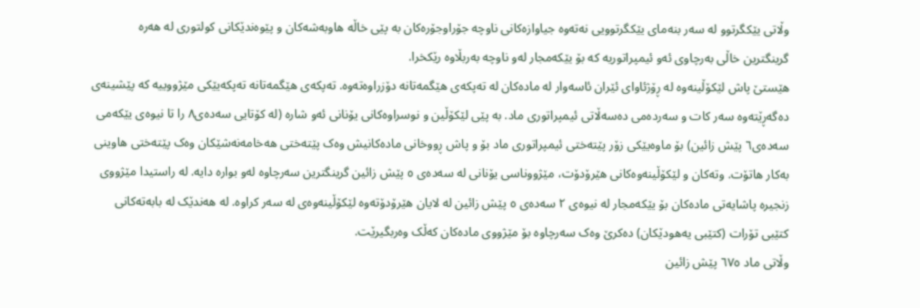وڵاتی یێکگرتوو لە سەر بنەمای یێکگرتوویی نەتەوە جیاوازەکانی ناوچە جۆراوجۆرەکان بە پێی خاڵە هاوبەشەکان و پێوەندێکانی کولتوری لە هەرە گرینگترین خاڵی بەرچاوی ئەو ئیمپراتوریە کە بۆ یێکەمجار لەو ناوچە بەربڵاوە رێکخرا.
هێستێ پاش لێکۆڵینەوە لە ڕۆژئاوای ئێران ئاسەوار لە مادەکان لە تەپکەی هێگمەتانە دۆزراوەتەوە. تەپکەی هێگمەتانە تەپکەیێکی مێژووییە کە پێشینەی دەگەڕێتەوە سەر کات و سەردەمی دەسەڵاتی ئیمپراتوری ماد. بە پێی لێکۆڵین و نوسراوەکانی یۆنانی ئەو شارە (لە کۆتایی سەدەی٨ را تا نیوەی یێکەمی سەدەی٦ پێش زائین) بۆ ماوەیێکی زۆر پێتەختی ئیمپراتوری ماد بۆ و پاش ڕووخانی مادەکانیش وەک پێتەختی هەخامەنەشێکان وەک پێتەختی هاوینی بەکار هاتۆت. وتەکان و لێکۆڵینەوەکانی هێرۆدۆت، مێژووناسی یۆنانی لە سەدەی ٥ پێش زائین گرینگترین سەرچاوە لەو بوارە دایە. لە راستیدا مێژووی زنجیرە پاشایەتی مادەکان بۆ یێکەمجار لە نیوەی ٢ سەدەی ٥ پێش زائین لە لایان هێرۆدۆتەوە لێکۆڵینەوەی لە سەر کراوە. لە هەندێک لە بابەتەکانی کتێبی تۆرات (کتێبی یەهودێکان) دەکرێ وەک سەرچاوە بۆ مێژووی مادەکان کەڵک وەربگیرێت.
وڵاتی ماد ٦٧٥ پێش زائین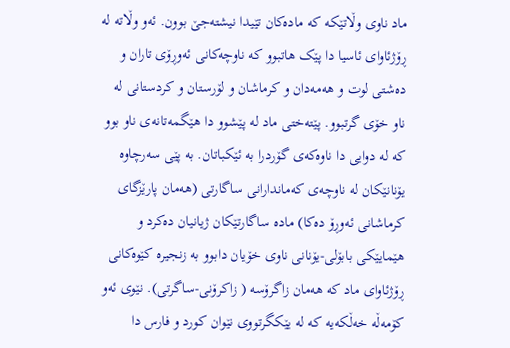ماد ناوی وڵاتێکە کە مادەکان تێیدا نیشتەجێ بوون. ئەو وڵاتە لە ڕۆژئاوای ئاسیا دا پێک هاتبوو کە ناوچەکانی ئەوڕۆی تاران و دەشتی لوت و هەمەدان و کرماشان و لۆرستان و کردستانی لە ناو خۆی گرتبوو. پێتەختی ماد لە پێشوو دا هێگمەتانەی ناو بوو کە لە دوایی دا ناوەکەی گۆردرا بە ئێکباتان. بە پێی سەرچاوە یۆنانێکان لە ناوچەی کەماندارانی ساگارتی (هەمان پارێزگای کرماشانی ئەوڕۆ دەکا) مادە ساگارتێکان ژیانیان دەکرد و هێمایێکی بابۆلی-یۆنانی ناوی خۆیان دابوو بە زنجیرە کێوەکانی ڕۆژئاوای ماد کە هەمان زاگرۆسە ( زاکرۆنی-ساگرتی). نێوی ئەو کۆمەڵە خەڵکەیە کە لە یێکگرتووی نێوان کورد و فارس دا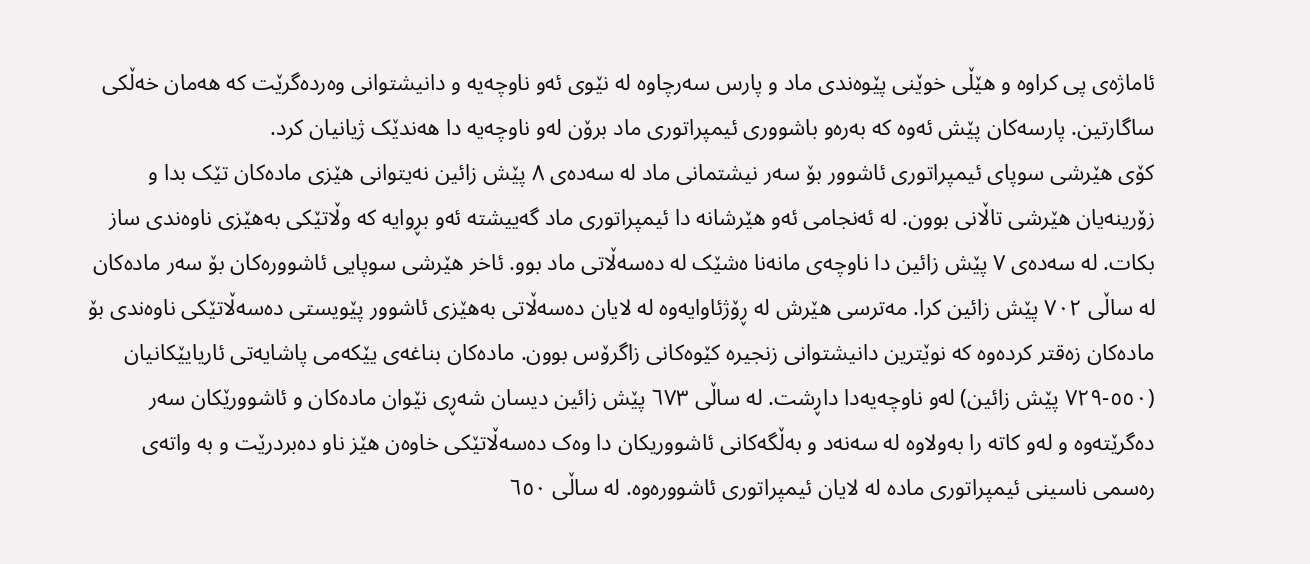ئاماژەی پی کراوە و هێڵی خوێنی پێوەندی ماد و پارس سەرچاوە لە نێوی ئەو ناوچەیە و دانیشتوانی وەردەگرێت کە هەمان خەڵکی ساگارتین. پارسەکان پێش ئەوە کە بەرەو باشووری ئیمپراتوری ماد برۆن لەو ناوچەیە دا هەندێک ژیانیان کرد.
کۆی هێرشی سوپای ئیمپراتوری ئاشوور بۆ سەر نیشتمانی ماد لە سەدەی ٨ پێش زائین نەیتوانی هێزی مادەکان تێک بدا و زۆرینەیان هێرشی تاڵانی بوون. لە ئەنجامی ئەو هێرشانە دا ئیمپراتوری ماد گەییشتە ئەو بڕوایە کە وڵاتێکی بەهێزی ناوەندی ساز بکات. لە سەدەی ٧ پێش زائین دا ناوچەی مانەنا ەشێک لە دەسەڵاتی ماد بوو. ئاخر هێرشی سوپایی ئاشوورەکان بۆ سەر مادەکان لە ساڵی ٧٠٢ پێش زائین کرا. مەترسی هێرش لە ڕۆژئاوایەوە لە لایان دەسەڵاتی بەهێزی ئاشوور پێویستی دەسەڵاتێکی ناوەندی بۆ مادەکان زەقتر کردەوە کە نوێترین دانیشتوانی زنجیرە کێوەکانی زاگرۆس بوون. مادەکان بناغەی یێکەمی پاشایەتی ئاریایێکانیان (٥٥٠-٧٢٩ پێش زائین) لەو ناوچەیەدا داڕشت. لە ساڵی ٦٧٣ پێش زائین دیسان شەڕی نێوان مادەکان و ئاشوورێکان سەر دەگرێتەوە و لەو کاتە را بەولاوە لە سەنەد و بەڵگەکانی ئاشووریکان دا وەک دەسەڵاتێکی خاوەن هێز ناو دەبردرێت و بە واتەی رەسمی ناسینی ئیمپراتوری مادە لە لایان ئیمپراتوری ئاشوورەوە. لە ساڵی ٦٥٠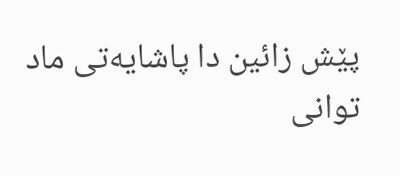پێش زائین دا پاشایەتی ماد توانی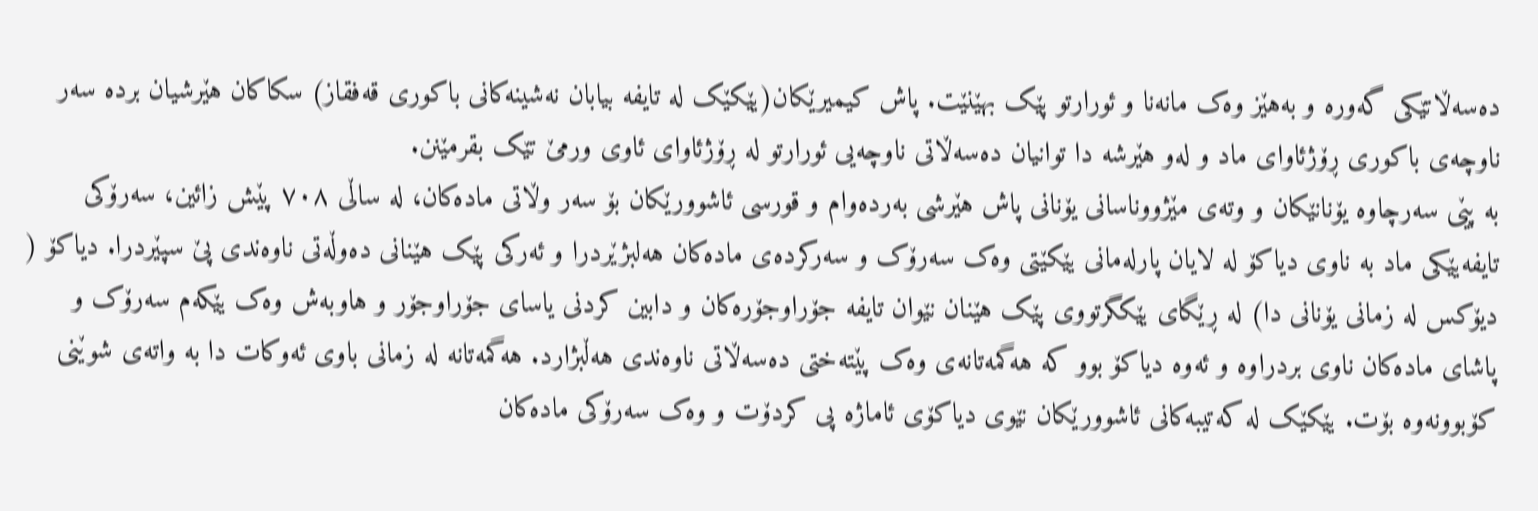دەسەڵاتێکی گەورە و بەهێز وەک مانەنا و ئورارتو پێک بهێنێت. پاش کیمیرێکان(یێکێک لە تایفە بیابان نەشینەکانی باکوری قەفقاز) سکاکان هێرشیان بردە سەر ناوچەی باکوری ڕۆژئاوای ماد و لەو هێرشە دا توانیان دەسەڵاتی ناوچەیی ئورارتو لە ڕۆژئاوای ئاوی ورمێ تێک بقرمێنن.
بە پێی سەرچاوە یۆنانێکان و وتەی مێژووناسانی یۆنانی پاش هێرشی بەردەوام و قورسی ئاشوورێکان بۆ سەر وڵاتی مادەکان، لە ساڵی ٧٠٨ پێش زائین، سەرۆکی تایفەیێکی ماد بە ناوی دیاکۆ لە لایان پارلەمانی یێکێتی وەک سەرۆک و سەرکردەی مادەکان هەلبژێردرا و ئەرکی پێک هێنانی دەوڵەتی ناوەندی پێ سپێردرا. دیاکۆ ( دیۆکس لە زمانی یۆنانی دا) لە ڕێگای یێکگرتووی پێک هێنان نێوان تایفە جۆراوجۆرەکان و دابین کردنی یاسای جۆراوجۆر و هاوبەش وەک یێکەم سەرۆک و پاشای مادەکان ناوی بردراوە و ئەوە دیاکۆ بوو کە هەگمەتانەی وەک پێتەختی دەسەڵاتی ناوەندی هەڵبژارد. هەگمەتانە لە زمانی باوی ئەوکات دا بە واتەی شوێنی کۆبوونەوە بۆت. یێکێک لە کەتیبەکانی ئاشوورێکان نێوی دیاکۆی ئاماژە پی کردۆت و وەک سەرۆکی مادەکان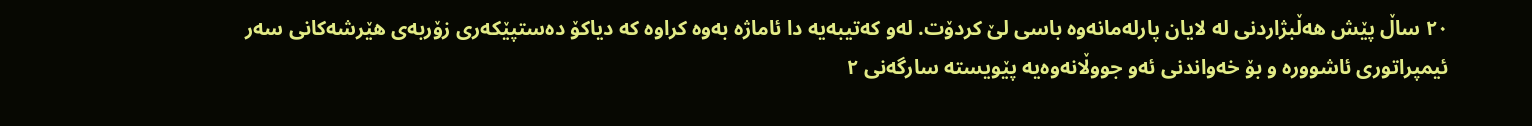٢٠ ساڵ پێش هەڵبژاردنی لە لایان پارلەمانەوە باسی لێ کردۆت. لەو کەتیبەیە دا ئاماژە بەوە کراوە کە دیاکۆ دەستپێکەری زۆربەی هێرشەکانی سەر ئیمپراتوری ئاشوورە و بۆ خەواندنی ئەو جووڵانەوەیە پێویستە سارگەنی ٢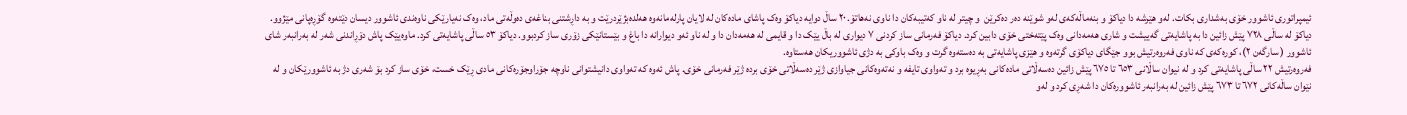ئیمپراتوری ئاشوور خۆی بەشداری بکات. لەو هێرشە دا دیاکۆ و بنەماڵەکەی لەو شوێنە دەر دەکرێن  و چیتر لە ناو کەتیبەکان دا ناوی نەهاتۆ. ٢٠ ساڵ دوایە دیاکۆ وەک پاشای مادەکان لە لایان پارلەمانەوە هەلدەبژێردرێت و بە داڕشتنی بناغەی دەوڵەتی ماد، وەک نەیارێکی ناوەندی ئاشوور دیسان دێتەوە گۆڕەپانی مێژوو.
دیاکۆ لە ساڵی ٧٢٨ پێش زائین دا بە پاشایەتی گەییشت و شاری هەمەدانی وەک پێتەختی خۆی دابین کرد. دیاکۆ فەرمانی ساز کردنی ٧ دیواری لە باڵ یێک دا و قایمی لە هەمەدان دا و لە ناو ئەو دیوارانە دا باغ و بێستانێکی زۆری ساز کردبوو. دیاکۆ ٥٣ ساڵی پاشایەتی کرد. ماوەیێک پاش دۆڕاندنی شەر لە بەرانبەر شای ئاشوور ( سارگەن ٢)، کورەکەی کە ناوی فەروەرتیش بوو جێگای دیاکۆی گرتەوە و هێزی پاشایەتی بە دەستەوە گرت و وەک باوکی بە دژی ئاشووریکان هەستاوە.
فەروەرتیش ٢٢ ساڵی پاشایەتی کرد و لە نیوان ساڵانی ٦٥٣ تا ٦٧٥ پێش زائین دەسەڵاتی مادەکانی بەڕیوە برد و تەواوی تایفە و نەتەوەکانی جیاوازی ژێر دەسەڵاتی خۆی بردە ژێر فەرمانی خۆی. پاش ئەوە کە تەواوی دانیشتوانی ناوچە جۆراوجۆرەکانی مادی ڕێک خست، خۆی ساز کرد بۆ شەری دژ بە ئاشوورێکان و لە نێوان ساڵەکانی ٦٧٢ تا ٦٧٣ پێش زائین لە بەرانبەر ئاشوورەکان دا شەڕی کرد و لەو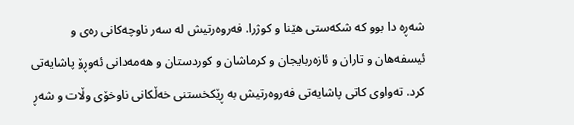شەڕە دا بوو کە شکەستی هێنا و کوژرا. فەروەرتیش لە سەر ناوچەکانی رەی و ئیسفەهان و تاران و ئازەربایجان و کرماشان و کوردستان و هەمەدانی ئەوڕۆ پاشایەتی کرد. تەواوی کاتی پاشایەتی فەروەرتیش بە ڕێکخستنی خەڵکانی ناوخۆی وڵات و شەڕ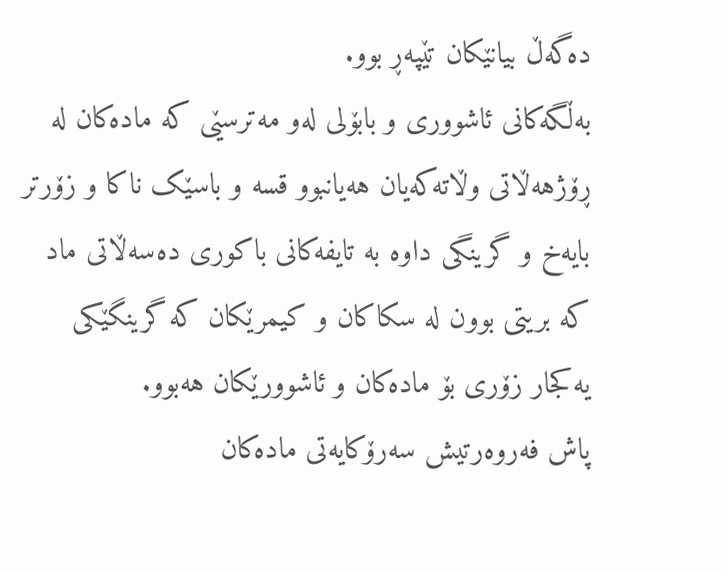دەگەڵ بیانێکان تێپەڕ بوو.
بەڵگەکانی ئاشووری و بابۆلی لەو مەترسێی کە مادەکان لە ڕۆژهەڵاتی وڵاتەکەیان هەیانبوو قسە و باسێک ناکا و زۆرتر بایەخ و گرینگی داوە بە تایفەکانی باکوری دەسەڵاتی ماد کە بریتی بوون لە سکاکان و کیمرێکان کە گرینگێکی یەکجار زۆری بۆ مادەکان و ئاشوورێکان هەبوو.
پاش فەروەرتیش سەرۆکایەتی مادەکان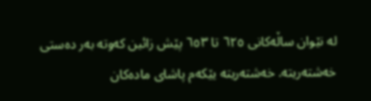لە نێوان ساڵەکانی ٦٢٥ تا ٦٥٣ پێش زائین کەوتە بەر دەستی خەشتەریتە. خەشتەریتە یێکەم پاشای مادەکان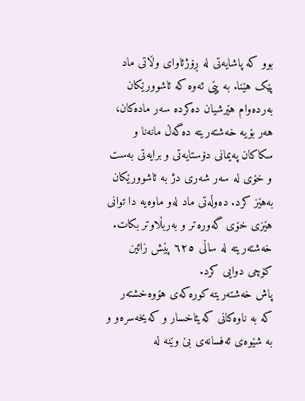بوو کە پاشایەتی لە ڕۆژئاوای وڵاتی ماد پێک هێنا. بە پێی ئەوە کە ئاشوورێکان بەردەوام هێرشیان دەکردە سەر مادەکان، هەر بۆیە خەشتەریتە دەگەڵ مانەنا و سکاکان پەیمانی دۆستایەتی و برایەتی بەست و خۆی لە سەر شەری دژ بە ئاشوورێکان بەهێز کرد. دەوڵەتی ماد لەو ماوەیە دا توانی هێزی خۆی گەورەتر و بەربڵاوتر بکات. خەشتەریتە لە ساڵی ٦٢٥ پێش زائین کۆچی دوایی کرد.
پاش خەشتەریتە کورەکەی هۆوەخشتەر کە بە ناوەکانی کەیئاخسار و کەیخەسرەو و بە شێوەی ئەفسانەی بێ وێنە لە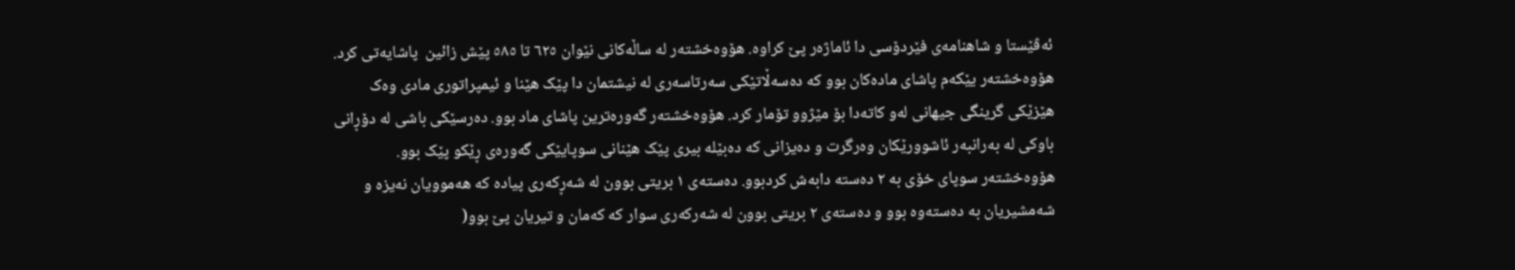ئەڤێستا و شاهنامەی فێردۆسی دا ئاماژەر پێ کراوە. هۆوەخشتەر لە ساڵەکانی نێوان ٦٢٥ تا ٥٨٥ پێش زائین  پاشایەتی کرد. هۆوەخشتەر یێکەم پاشای مادەکان بوو کە دەسەڵاتێکی سەرتاسەری لە نیشتمان دا پێک هێنا و ئیمپراتوری مادی وەک هێزێکی گرینگی جیهانی لەو کاتەدا بۆ مێژوو تۆمار کرد. هۆوەخشتەر گەورەترین پاشای ماد بوو. دەرسێکی باشی لە دۆڕانی باوکی لە بەرانبەر ئاشوورێکان وەرگرت و دەیزانی کە دەبێلە بیری پێک هێنانی سوپایێکی گەورەی ڕێکو پێک بوو. هۆوەخشتەر سوپای خۆی بە ٢ دەستە دابەش کردبوو. دەستەی ١ بریتی بوون لە شەڕکەری پیادە کە هەموویان نەیزە و شەمشیریان بە دەستەوە بوو و دەستەی ٢ بریتی بوون لە شەرکەری سوار کە کەمان و تیریان پێ بوو(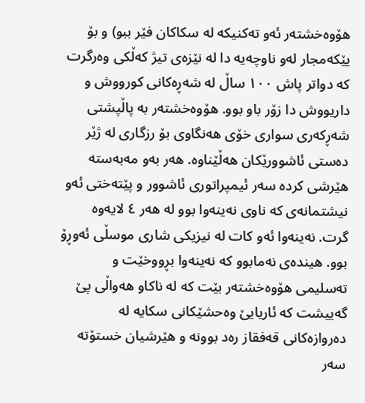هۆوەخشتەر ئەو تەکنیکە لە سکاکان فێر ببو) و بۆ یێکەمجار لەو ناوچەیە دا لە نێزەی تیژ کەڵکی وەرگرت کە دواتر پاش ١٠٠ ساڵ لە شەڕەکانی کورووش و داریووش دا زۆر باو بوو. هۆوەخشتەر بە پاڵپشتی شەڕکەری سواری خۆی هەنگاوی بۆ رزگاری لە ژێر دەستی ئاشوورێکان هەڵێناوە. هەر بەو مەبەستە هێرشی کردە سەر ئیمپراتوری ئاشوور و پێتەختی ئەو نیشتمانەی کە ناوی نەینەوا بوو لە هەر ٤ لایەوە گرت. نەینەوا ئەو کات لە نیزیکی شاری موسڵی ئەوڕۆ بوو. هیندەی نەمابوو کە نەینەوا بڕووخێت و تەسلیمی هۆوەخشتەر بێت کە لە ناکاو هەواڵی پێ گەییشت کە ئاریایێ وەحشێکانی سکایە لە دەروازەکانی قەفقاز رەد بوونە و هێرشیان خستۆتە سەر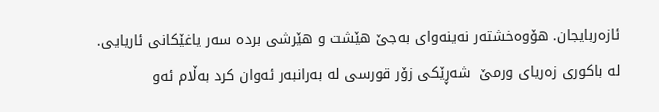ئازەربایجان. هۆوەخشتەر نەینەوای بەجێ هێشت و هێرشی بردە سەر یاغێکانی ئاریایی. لە باکوری زەریای ورمێ  شەڕێکی زۆر قورسی لە بەرانبەر ئەوان کرد بەڵام ئەو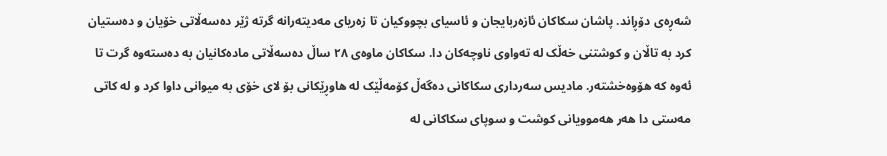شەڕەی دۆڕاند. پاشان سکاکان ئازەربایجان و ئاسیای بچووکیان تا زەریای مەدیتەرانە گرتە ژێر دەسەڵاتی خۆیان و دەستیان کرد بە تاڵان و کوشتنی خەڵک لە تەواوی ناوچەکان دا. سکاکان ماوەی ٢٨ ساڵ دەسەڵاتی مادەکانیان بە دەستەوە گرت تا ئەوە کە هۆوەخشتەر. مادیس سەرداری سکاکانی دەگەڵ کۆمەڵێک لە هاوڕێکانی بۆ لای خۆی بە میوانی داوا کرد و لە کاتی مەستی دا هەر هەموویانی کوشت و سوپای سکاکانی لە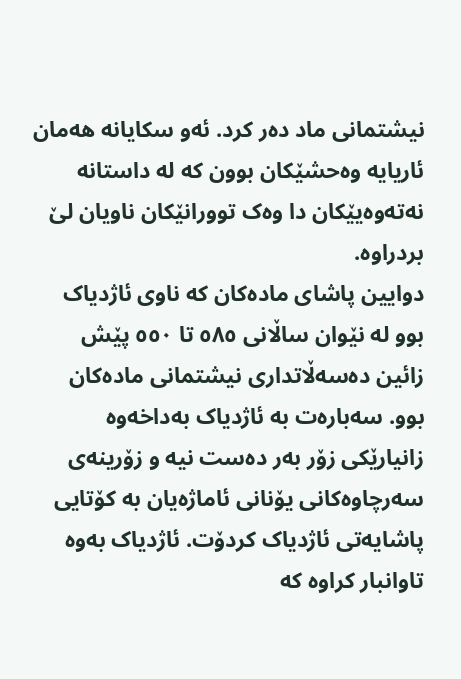نیشتمانی ماد دەر کرد. ئەو سکایانە هەمان ئاریایە وەحشێکان بوون کە لە داستانە نەتەوەیێکان دا وەک توورانێکان ناویان لێ بردراوە.
دوایین پاشای مادەکان کە ناوی ئاژدیاک بوو لە نێوان ساڵانی ٥٨٥ تا ٥٥٠ پێش زائین دەسەڵاتداری نیشتمانی مادەکان بوو. سەبارەت بە ئاژدیاک بەداخەوە زانیارێکی زۆر بەر دەست نیە و زۆرینەی سەرچاوەکانی یۆنانی ئاماژەیان بە کۆتایی پاشایەتی ئاژدیاک کردۆت. ئاژدیاک بەوە تاوانبار کراوە کە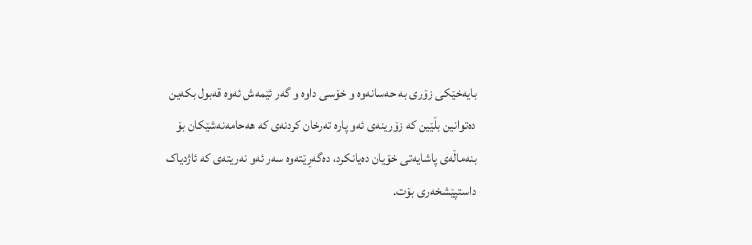بایەخێکی زۆری بە حەسانەوە و خۆسی داوە و گەر ئێمەش ئەوە قەبول بکەین دەتوانین بڵێین کە زۆرینەی ئەو پارە تەرخان کردنەی کە هەحامەنەشێکان بۆ بنەماڵەی پاشایەتی خۆیان دەیانکرد، دەگەڕێتەوە سەر ئەو نەریتەی کە ئاژدیاک داستپێشخەری بۆت.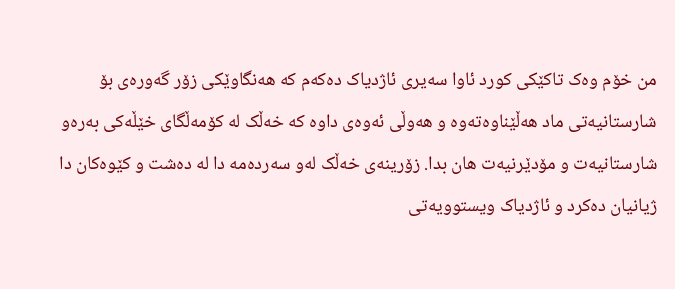من خۆم وەک تاکێکی کورد ئاوا سەیری ئاژدیاک دەکەم کە هەنگاوێکی زۆر گەورەی بۆ شارستانیەتی ماد هەڵێناوەتەوە و هەوڵی ئەوەی داوە کە خەڵک لە کۆمەڵگای خێڵەکی بەرەو شارستانیەت و مۆدێرنیەت هان بدا. زۆرینەی خەڵک لەو سەردەمە دا لە دەشت و کێوەکان دا ژیانیان دەکرد و ئاژدیاک ویستوویەتی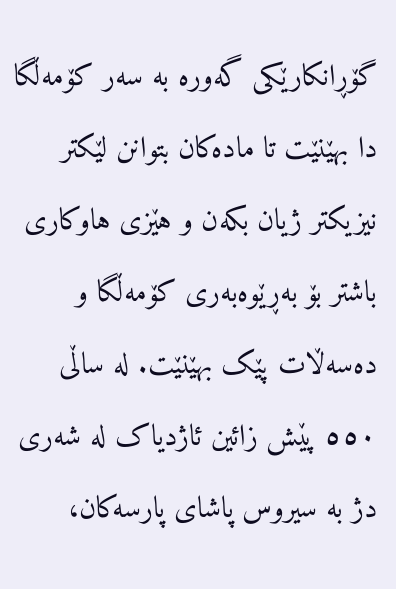گۆڕانکارێکی گەورە بە سەر کۆمەڵگا دا بهێنێت تا مادەکان بتوانن لێکتر نیزیکتر ژیان بکەن و هێزی هاوکاری باشتر بۆ بەڕێوەبەری کۆمەڵگا و دەسەڵات پێک بهێنێت. لە ساڵی ٥٥٠ پێش زائین ئاژدیاک لە شەری دژ بە سیروس پاشای پارسەکان،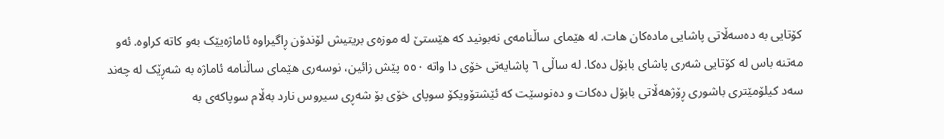کۆتایی بە دەسەڵاتی پاشایی مادەکان هات. لە هێمای ساڵنامەی نەبونید کە هێستێ لە موزەی بریتیش لۆندۆن ڕاگیراوە ئاماژەیێک بەو کاتە کراوە. ئەو مەتنە باس لە کۆتایی شەری پاشای بابۆل دەکا. لە ساڵی ٦ پاشایەتی خۆی دا واتە ٥٥٠ پێش زائین، نوسەری هێمای ساڵنامە ئاماژە بە شەڕێک لە چەند سەد کیلۆمێتری باشوری ڕۆژهەڵاتی بابۆل دەکات و دەنوسێت کە ئێشتۆویکۆ سوپای خۆی بۆ شەڕی سیروس نارد بەڵام سوپاکەی بە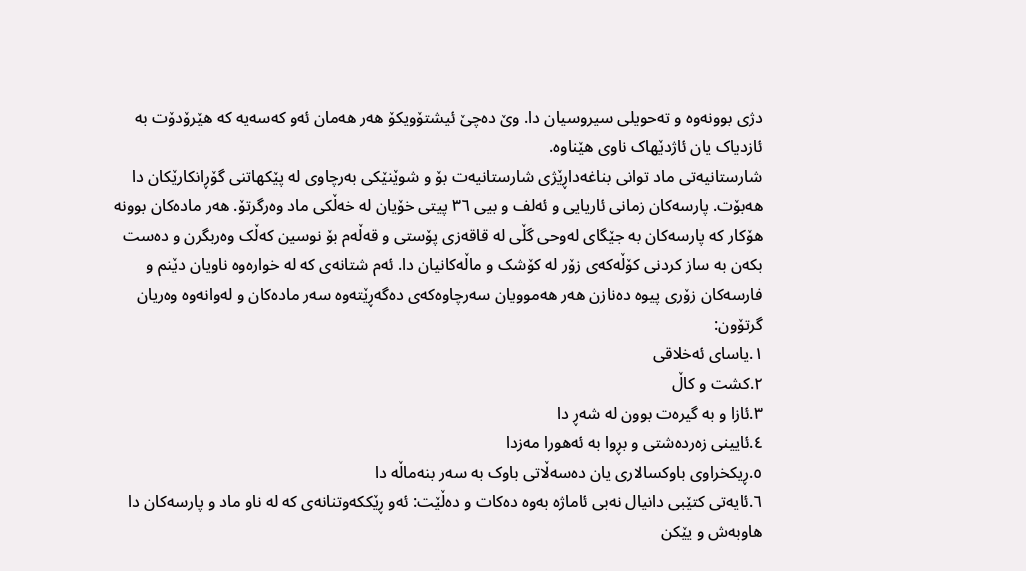دژی بوونەوە و تەحویلی سیروسیان دا. وێ دەچێ ئیشتۆویکۆ هەر هەمان ئەو کەسەیە کە هێرۆدۆت بە ئازدیاک یان ئاژدێهاک ناوی هێناوە.
شارستانیەتی ماد توانی بناغەداڕێژی شارستانیەت بۆ و شوێنێکی بەرچاوی لە پێکهاتنی گۆڕانکارێکان دا هەبۆت. پارسەکان زمانی ئاریایی و ئەلف و بیی ٣٦ پیتی خۆیان لە خەڵکی ماد وەرگرتۆ. هەر مادەکان بوونە هۆکار کە پارسەکان بە جێگای لەوحی گڵی لە قاقەزی پۆستی و قەڵەم بۆ نوسین کەڵک وەربگرن و دەست بکەن بە ساز کردنی کۆڵەکەی زۆر لە کۆشک و ماڵەکانیان دا. ئەم شتانەی کە لە خوارەوە ناویان دێنم و فارسەکان زۆری پیوە دەنازن هەر هەموویان سەرچاوەکەی دەگەڕێتەوە سەر مادەکان و لەوانەوە وەریان گرتۆون:
١.یاسای ئەخلاقی
٢.کشت و کاڵ
٣.ئازا و بە گیرەت بوون لە شەڕ دا
٤.ئایینی زەردەشتی و بڕوا بە ئەهورا مەزدا
٥.ڕیکخراوی باوکسالاری یان دەسەڵاتی باوک بە سەر بنەماڵە دا
٦.ئایەتی کتێبی دانیال نەبی ئاماژە بەوە دەکات و دەڵێت: ئەو ڕێککەوتنانەی کە لە ناو ماد و پارسەکان دا هاوبەش و یێکن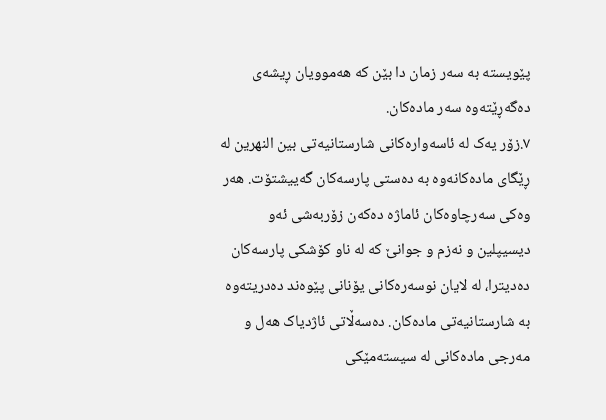پێویستە بە سەر زمان دا بێن کە هەموویان ڕیشەی دەگەڕێتەوە سەر مادەکان.
٧.زۆر یەک لە ئاسەوارەکانی شارستانیەتی بین النهرین لە ڕێگای مادەکانەوە بە دەستی پارسەکان گەییشتۆت. هەر وەکی سەرچاوەکان ئاماژە دەکەن زۆربەشی ئەو دیسیپلین و نەزم و جوانێ کە لە ناو کۆشکی پارسەکان دەدیترا، لە لایان نوسەرەکانی یۆنانی پێوەند دەدریتەوە بە شارستانیەتی مادەکان. دەسەڵاتی ئاژدیاک هەل و مەرجی مادەکانی لە سیستەمێکی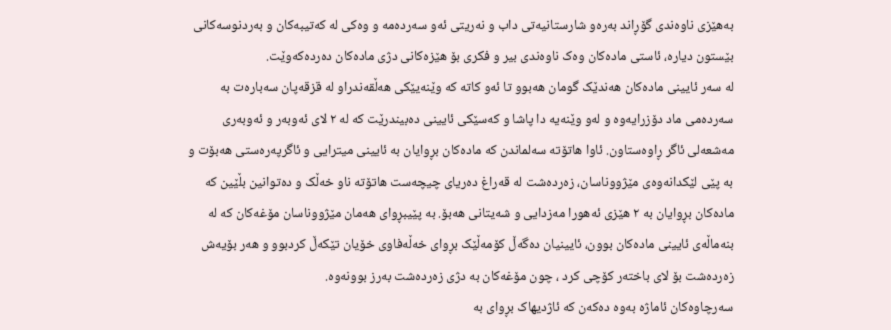بەهێزی ناوەندی گۆڕاند بەرەو شارستانیەتی داب و نەریتی ئەو سەردەمە و وەکی لە کەتیبەکان و بەردنوسەکانی بێستون دیارە، ئاستی مادەکان وەک ناوەندی بیر و فکری بۆ هێزەکانی دژی مادەکان دەردەکەوێت.
لە سەر ئایینی مادەکان هەندێک گومان هەبوو تا ئەو کاتە کە وێنەیێکی هەڵقەندراو لە قزقەپان سەبارەت بە سەردەمی ماد دۆزرایەوە و لەو وێنەیە دا پاشا و کەسێکی ئایینی دەبیندرێت کە لە ٢ لای ئەوبەر و ئەوبەری  مەشعەلی ئاگر ڕاوەستاون. ئاوا هاتۆتە سەلماندن کە مادەکان بڕوایان بە ئایینی میترایی و ئاگرپەرەستی هەبۆت و بە پێی لێکدانەوەی مێژووناسان، زەردەشت لە قەراغ دەریای چیچەست هاتۆتە ناو خەڵک و دەتوانین بڵێین کە مادەکان بڕوایان بە ٢ هێزی ئەهورا مەزدایی و شەیتانی هەبۆ. بە پێیبڕوای هەمان مێژووناسان مۆغەکان کە لە بنەماڵەی ئایینی مادەکان بوون، ئایینیان دەگەڵ کۆمەڵێک بڕوای خەڵەفاوی خۆیان تێکەڵ کردبوو و هەر بۆیەش زەردەشت بۆ لای باختەر کۆچی کرد ، چون مۆغەکان بە دژی زەردەشت بەرز بوونەوە.
سەرچاوەکان ئاماژە بەوە دەکەن کە ئاژدیهاک بڕوای بە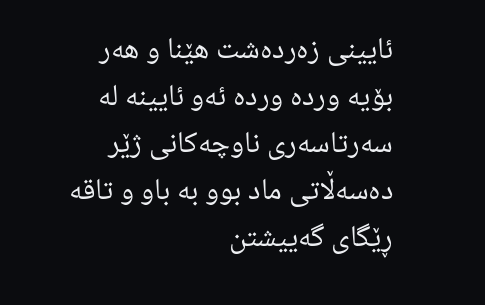ئایینی زەردەشت هێنا و هەر بۆیە وردە وردە ئەو ئایینە لە سەرتاسەری ناوچەکانی ژێر دەسەڵاتی ماد بوو بە باو و تاقە ڕێگای گەییشتن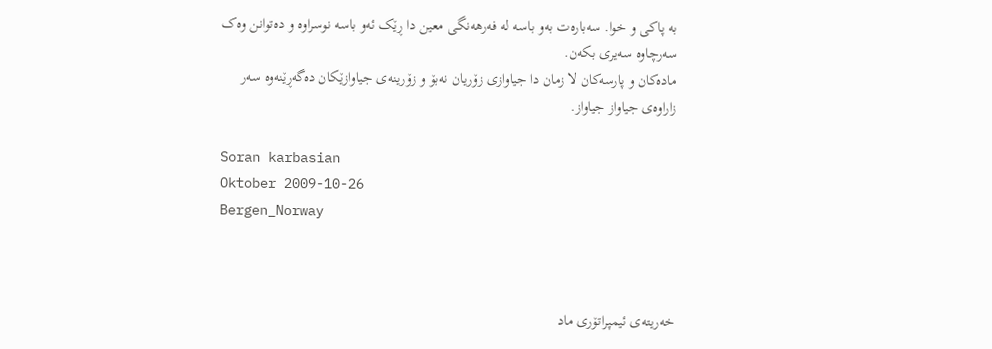بە پاکی و خوا. سەبارەت بەو باسە لە فەرهەنگی معین دا ڕێک ئەو باسە نوسراوە و دەتوانن وەک سەرچاوە سەیری بکەن.
مادەکان و پارسەکان لا زمان دا جیاوازی زۆریان نەبۆ و زۆرینەی جیاوازێکان دەگەڕێنەوە سەر زاراوەی جیاواز جیاواز.

Soran karbasian
Oktober 2009-10-26
Bergen_Norway



خەریتەی ئیمپراتۆری ماد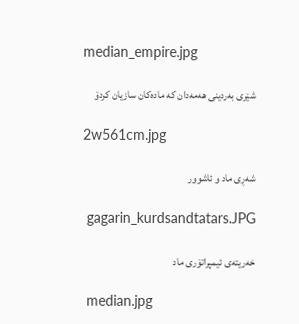median_empire.jpg

شێری بەردینی هەمەدان کە مادەکان سازیان کردۆ

2w561cm.jpg

شەڕی ماد و ئاشوور

 gagarin_kurdsandtatars.JPG

خەریتەی ئیمپراتۆری ماد

 median.jpg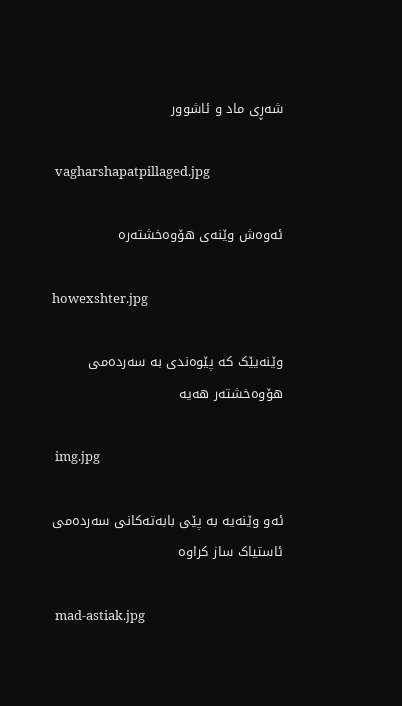شەڕی ماد و ئاشوور

 vagharshapatpillaged.jpg

ئەوەش وێنەی هۆوەخشتەرە

howexshter.jpg

وێنەیێک کە پێوەندی بە سەردەمی هۆوەخشتەر هەیە

 img.jpg

ئەو وێنەیە بە پێی بابەتەکانی سەردەمی ئاستیاک ساز کراوە

 mad-astiak.jpg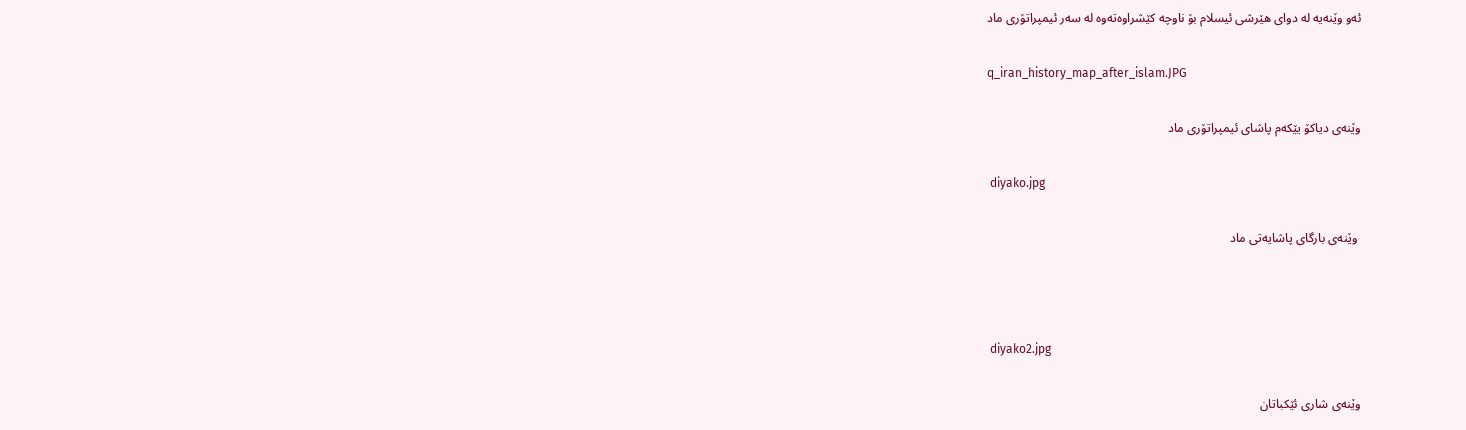ئەو وێنەیە لە دوای هێرشی ئیسلام بۆ ناوچە کێشراوەتەوە لە سەر ئیمپراتۆری ماد

q_iran_history_map_after_islam.JPG

وێنەی دیاکۆ یێکەم پاشای ئیمپراتۆری ماد

 diyako.jpg

 وێنەی بارگای پاشایەتی ماد



 diyako2.jpg

وێنەی شاری ئێکباتان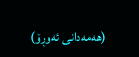(هەمەدانی ئەوڕۆ)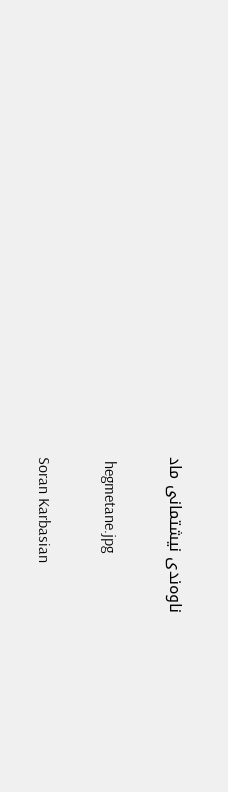ناوەندی نیشتمانی ماد

 hegmetane.jpg

Soran Karbasian